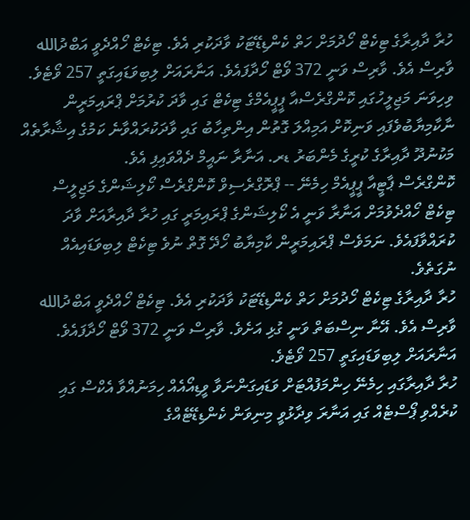ހުރާ ދާއިރާގެ ޓިކެޓް ހޯދުމަށް ހަތް ކެންޑިޑޭޓަކު ވާދަކުރި އެވެ. ޓިކެޓް ހޯއްދެވީ އަބްދުالله ވާރިސް އެވެ. ވާރިސް ވަނީ 372 ވޯޓް ހޯދާފައެވެ. އަނާރައަށް ލިބިވަޑައިގަތީ 257 ވޯޓެވެ.
ވިހިވަނަ މަޖިލީހުގައި ކޮންގްރެސްއާ ޕީޕީއެމްގެ ޓިކެޓް ގައި ވާދަ ކުރުމަށް ޕްރައިމަރީން ނާކާމިޔާބުވެފައި ވަނިކޮށް އަމިއްލަ ގޮތުން އިންތިހާބު ގައި ވާދަކުރައްވާނެ ކަމުގެ އިޝާރާތެއް މަކުނުދޫ ދާއިރާގެ ކުރީގެ މެންބަރު ޑރ. އަނާރާ ނައީމް ދެއްވައިފި އެވެ.
ކޮންގްރެސް ޕާޓީއާ ޕީޕީއެމް ހިމެނޭ -- ޕްރޮގްރެސިވް ކޮންގްރެސް ކޯލިޝަންގެ މަޖިލީސް ޓިކެޓް ހޯއްދެވުމަށް އަނާރާ ވަނީ އެ ކޯލިޝަންގެ ޕްރައިމަރީ ގައި ހުރާ ދާއިރާއަށް ވާދަ ކުރައްވާފައެވެ. ނަމަވެސް ޕްރައިމަރީން ކާމިޔާބު ހޯދޭ ގޮތް ނުވެ ޓިކެޓް ލިބިވަޑައިއެއް ނުގަތެވެ.
ހުރާ ދާއިރާގެ ޓިކެޓް ހޯދުމަށް ހަތް ކެންޑިޑޭޓަކު ވާދަކުރި އެވެ. ޓިކެޓް ހޯއްދެވީ އަބްދުالله ވާރިސް އެވެ. އޭނާ ނިސްބަތް ވަނީ ގުޅި އަށެވެ. ވާރިސް ވަނީ 372 ވޯޓް ހޯދާފައެވެ. އަނާރައަށް ލިބިވަޑައިގަތީ 257 ވޯޓެވެ.
ހުރާ ދާއިރާގައި ހިމެނޭ ހިންމަފުއްޓަށް ވަޑައިގަންނަވާ ވީޑިއޯއެއް ހިމަނުއްވާ އެކްސް ގައި ކުރެއްވި ޕޯސްޓެއް ގައި އަނާރަ ވިދާޅުވީ މިނިވަން ކެންޑިޑޭޓެއްގެ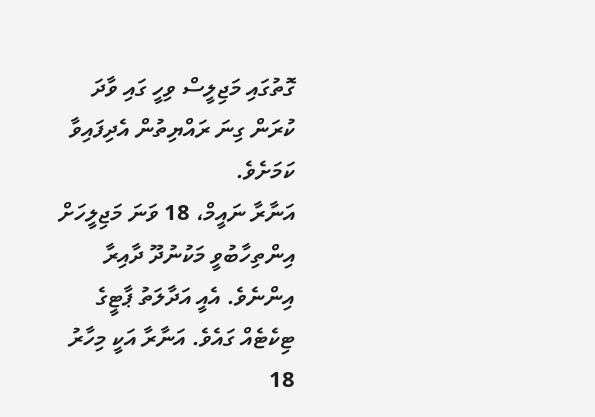ގޮތުގައި މަޖިލީސް ވިހީ ގައި ވާދަ ކުރަން ގިނަ ރައްޔިތުން އެދިފައިވާ ކަމަށެވެ.
އަނާރާ ނައީމް، 18 ވަނަ މަޖިލީހަށް އިންތިހާބުވީ މަކުނުދޫ ދާއިރާ އިންނެވެ. އެއީ އަދާލަތު ޕާޓީގެ ޓިކެޓެއް ގައެވެ. އަނާރާ އަކީ މިހާރު 18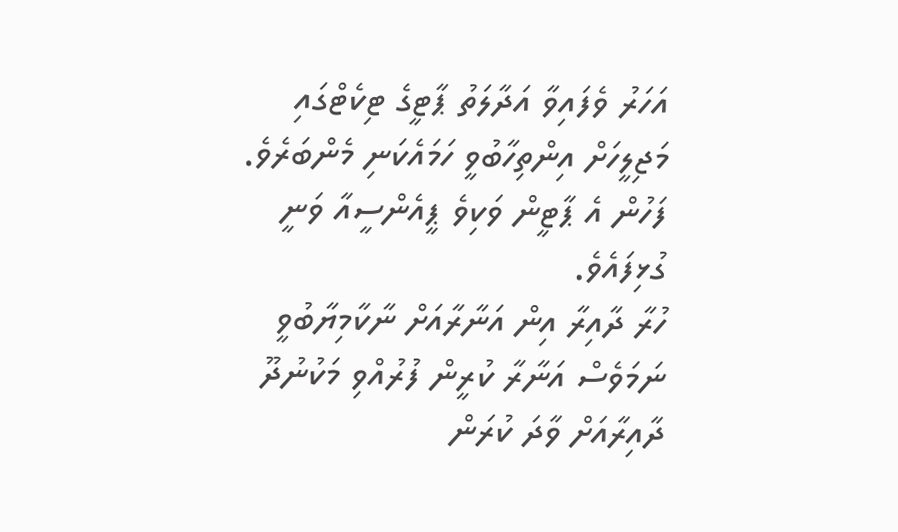އަހަރު ވެފައިވާ އަދާލަތު ޕާޓީގެ ޓިކެޓްގައި މަޖިލީހަށް އިންތިހާބުވީ ހަމައެކަނި މެންބަރެވެ. ފަހުން އެ ޕާޓީން ވަކިވެ ޕީއެންސީއާ ވަނީ ގުޅިފައެވެ.
ހުރާ ދާއިރާ އިން އަނާރާއަށް ނާކާމިޔާބުވީ ނަމަވެސް އަނާރާ ކުރީން ފުރުއްވި މަކުނުދޫ ދާއިރާއަށް ވާދަ ކުރަން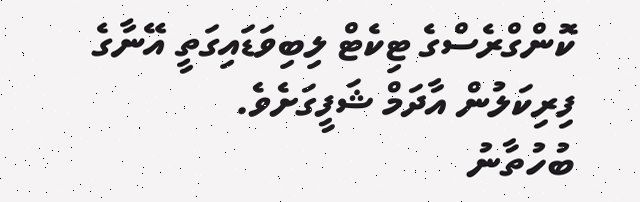ކޮންގްރެސްގެ ޓިކެޓް ލިބިވަޑައިގަތީ އޭނާގެ ފިރިކަލުން އާދަމް ޝަފީގަށެވެ.
ބުހުތާނު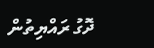ދޮގު ރައްޔިތުން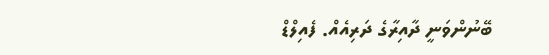ބޭނުންވަނީ ދާއިރާގެ ދަރިއެއް. ފެއިލްޑް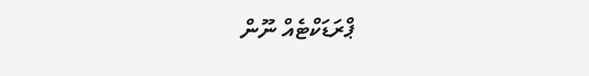ޕްރަޑަކްޓެއް ނޫން